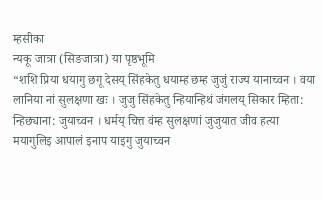म्हसीका
न्यकू जात्रा (सिङजात्रा) या पृष्ठभूमि
“शशि प्रिया धयागु छगू देसय् सिंहकेतु धयाम्ह छम्ह जुजुं राज्य यानाच्वन । वया लानिया नां सुलक्षणा खः । जुजु सिंहकेतु न्हियान्हिथं जंगलय् सिकार म्हिता: न्हिछ्याना: जुयाच्वन । धर्मय् चित्त वंम्ह सुलक्षणां जुजुयात जीव हत्या मयागुलिइ आपालं इनाप याइगु जुयाच्वन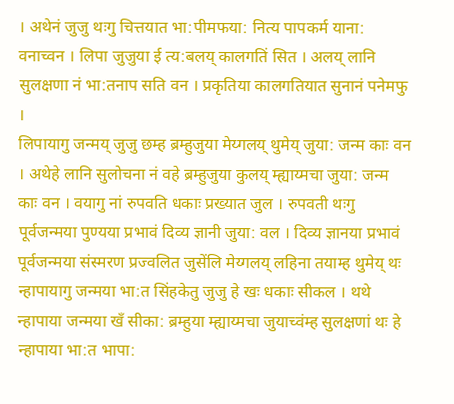। अथेनं जुजु थःगु चित्तयात भा:पीमफया: नित्य पापकर्म याना: वनाच्वन । लिपा जुजुया ई त्य:बलय् कालगतिं सित । अलय् लानि सुलक्षणा नं भा:तनाप सति वन । प्रकृतिया कालगतियात सुनानं पनेमफु ।
लिपायागु जन्मय् जुजु छम्ह ब्रम्हुजुया मेय्गलय् थुमेय् जुया: जन्म काः वन । अथेहे लानि सुलोचना नं वहे ब्रम्हुजुया कुलय् म्ह्याय्मचा जुया: जन्म काः वन । वयागु नां रुपवति धकाः प्रख्यात जुल । रुपवती थःगु पूर्वजन्मया पुण्यया प्रभावं दिव्य ज्ञानी जुया: वल । दिव्य ज्ञानया प्रभावं पूर्वजन्मया संस्मरण प्रज्वलित जुसेंलि मेय्गलय् लहिना तयाम्ह थुमेय् थः न्हापायागु जन्मया भा:त सिंहकेतु जुजु हे खः धकाः सीकल । थथे न्हापाया जन्मया खँ सीका: ब्रम्हुया म्ह्याय्मचा जुयाच्वंम्ह सुलक्षणां थः हे न्हापाया भा:त भापा: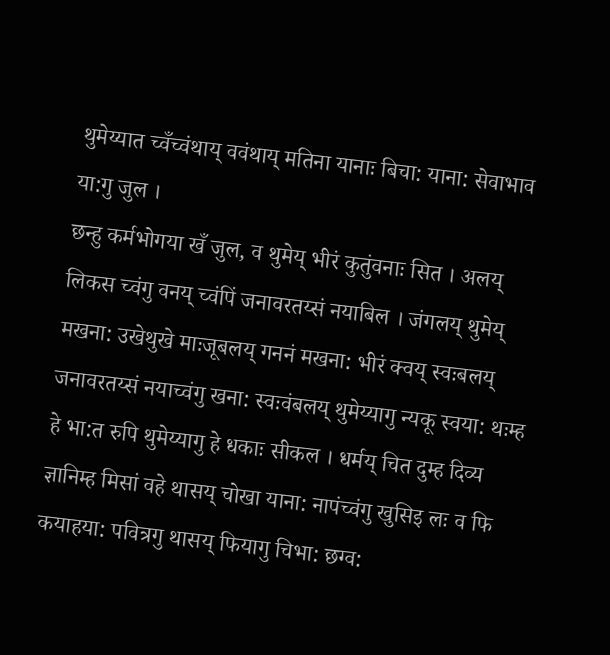थुमेय्यात च्वँच्वंथाय् ववंथाय् मतिना यानाः बिचा: याना: सेवाभाव या:गु जुल ।
छन्हु कर्मभोगया खँ जुल, व थुमेय् भीरं कुतुंवनाः सित । अलय् लिकस च्वंगु वनय् च्वंपिं जनावरतय्सं नयाबिल । जंगलय् थुमेय् मखना: उखेथुखे माःजूबलय् गननं मखना: भीरं क्वय् स्वःबलय् जनावरतय्सं नयाच्वंगु खना: स्वःवंबलय् थुमेय्यागु न्यकू स्वया: थःम्ह हे भा:त रुपि थुमेय्यागु हे धकाः सीकल । धर्मय् चित दुम्ह दिव्य ज्ञानिम्ह मिसां वहे थासय् चोखा याना: नापंच्वंगु खुसिइ लः व फि कयाहया: पवित्रगु थासय् फियागु चिभा: छग्व: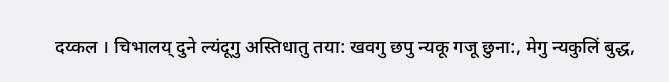दय्कल । चिभालय् दुने ल्यंदूगु अस्तिधातु तया: खवगु छपु न्यकू गजू छुना:, मेगु न्यकुलिं बुद्ध,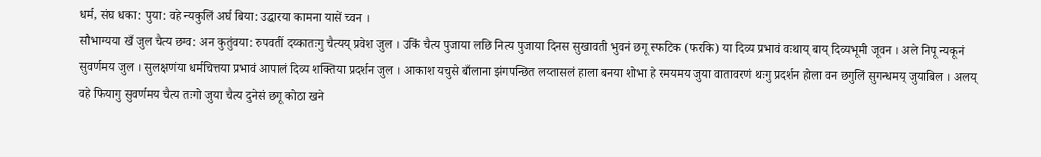धर्म, संघ धका: पुया: वहे न्यकुलिं अर्घ बिया: उद्धारया कामना यासें च्वन ।
सौभाग्यया खँ जुल चैत्य छग्व: अन कुतुंवया: रुपवतीं दय्कातःगु चैत्यय् प्रवेश जुल । उकिं चैत्य पुजाया लछि नित्य पुजाया दिनस सुखावती भुवनं छगू स्फटिक (फरकि) या दिव्य प्रभावं वःथाय् बाय् दिव्यभूमी जूवन । अले निपू न्यकूनं सुवर्णमय जुल । सुलक्षणंया धर्मचित्तया प्रभावं आपालं दिव्य शक्तिया प्रदर्शन जुल । आकाश यचुसे बाँलाना झंगपन्छित लय्तासलं हाला बनया शोभा हे रमयमय जुया वातावरणं थःगु प्रदर्शन होला वन छगुलिं सुगन्धमय् जुयाबिल । अलय् वहे फियागु सुवर्णमय चैत्य तःगो जुया चैत्य दुनेसं छगू कोठा खने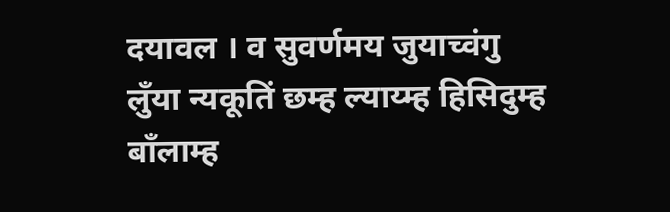दयावल । व सुवर्णमय जुयाच्वंगु लुँया न्यकूतिं छम्ह ल्याय्म्ह हिसिदुम्ह बाँलाम्ह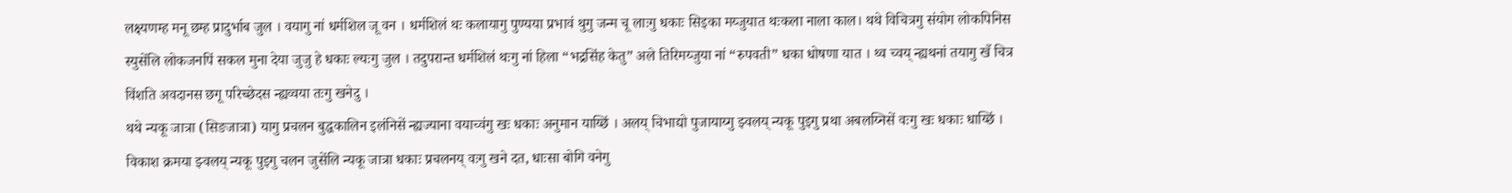लक्ष्यणम्ह मनू छम्ह प्रादुर्भाब जुल । वयागु नां धर्मशिल जू वन । धर्मशिलं थः कलायागु पुण्यया प्रभावं थुगु जन्म चू लाःगु धकाः सिइका मय्जुयात थःकला नाला काल। थथे विचित्रगु संयोग लोकपिनिस स्युसेंलि लोकजनपिं सकल मुना देया जुजु हे धकाः ल्यःगु जुल । तदुपरान्त धर्मशिलं थःगु नां हिला “भद्रसिंह केतु” अले तिरिमय्जुया नां “रुपवती” धका धोषणा यात । थ्व च्वय् न्ह्यथनां तयागु खँ चित्र विंशति अवदानस छगू परिच्छेदस न्ह्यव्वया तःगु खनेदु ।
थथे न्यकू जात्रा (सिङजात्रा) यागु प्रचलन बुद्धकालिन इलंनिसें न्ह्यज्याना वयाच्वंगु खः धकाः अनुमान याय्छिं । अलय् चिभाद्यो पुजायाय्गु झ्वलय् न्यकू पुइगु प्रथा अबलय्निसें वःगु खः धकाः धाय्छिं । विकाश क्रमया झ्वलय् न्यकू पुइगु चलन जुसेंलि न्यकू जात्रा धकाः प्रचलनय् वःगु खने दत, धाःसा बोगि वनेगु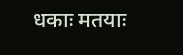धकाः मतयाः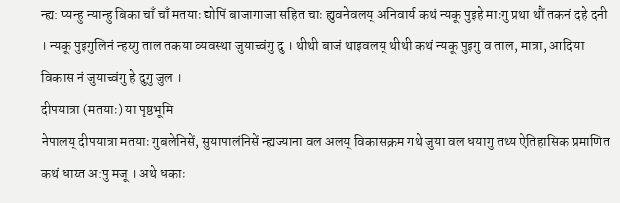न्ह्य: प्यन्हु न्यान्हु बिका चाँ चाँ मतयाः द्योपिं बाजागाजा सहित चाः ह्युवनेवलय् अनिवार्य कथं न्यकू पुइहे माःगु प्रथा थौं तकनं दहे दनी । न्यकू पुइगुलिनं न्हय्गु ताल तकया व्यवस्था जुयाच्वंगु दु । थीथी बाजं थाइवलय् थीथी कथं न्यकू पुइगु व ताल, मात्रा, आदिया विकास नं जुयाच्वंगु हे दुगु जुल ।
दीपयात्रा (मतयाः) या पृष्ठभूमि
नेपालय् दीपयात्रा मतयाः गुबलेनिसें, सुयापालंनिसें न्ह्यज्याना वल अलय् विकासक्रम गथे जुया वल धयागु तथ्य ऐतिहासिक प्रमाणित कथं धाय्त अ:पु मजू । अथे धकाः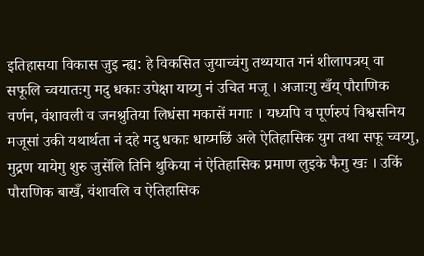इतिहासया विकास जुइ न्ह्य: हे विकसित जुयाच्वंगु तथ्ययात गनं शीलापत्रय् वा सफूलि च्वयातःगु मदु धकाः उपेक्षा याय्गु नं उचित मजू । अजाःगु खँय् पौराणिक वर्णन, वंशावली व जनश्रुतिया लिधंसा मकासें मगाः । यध्यपि व पूर्णरुपं विश्वसनिय मजूसां उकी यथार्थता नं दहे मदु धकाः धाय्मछिं अले ऐतिहासिक युग तथा सफू च्वय्गु, मुद्रण यायेगु शुरु जुसेंलि तिनि थुकिया नं ऐतिहासिक प्रमाण लुइके फैगु खः । उकिं पौराणिक बाखँ, वंशावलि व ऐतिहासिक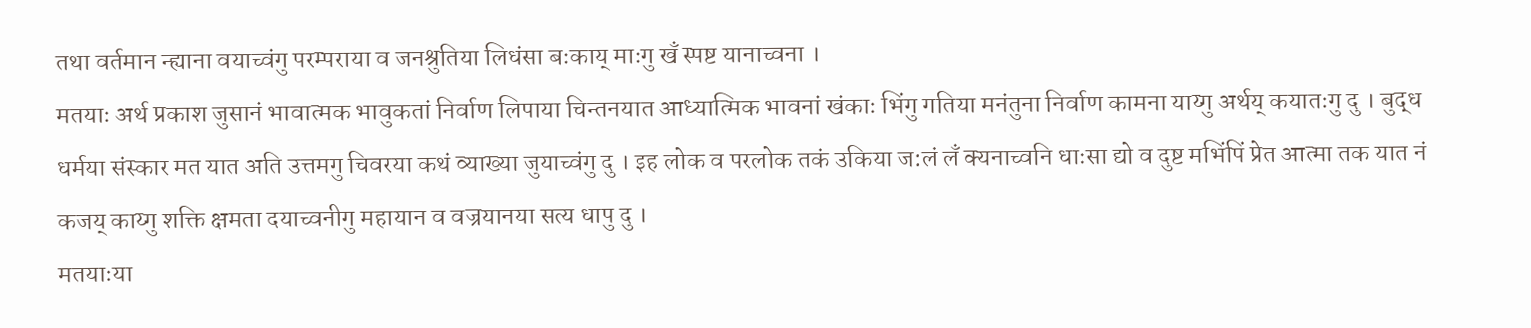तथा वर्तमान न्ह्याना वयाच्वंगु परम्पराया व जनश्रुतिया लिधंसा बःकाय् माःगु खँ स्पष्ट यानाच्वना ।
मतयाः अर्थ प्रकाश जुसानं भावात्मक भावुकतां निर्वाण लिपाया चिन्तनयात आध्यात्मिक भावनां खंकाः भिंगु गतिया मनंतुना निर्वाण कामना याय्गु अर्थय् कयातःगु दु । बुद्ध धर्मया संस्कार मत यात अति उत्तमगु चिवरया कथं व्याख्या जुयाच्वंगु दु । इह लोक व परलोक तकं उकिया ज:लं लँ क्यनाच्वनि धाःसा द्यो व दुष्ट मभिंपिं प्रेत आत्मा तक यात नं कजय् काय्गु शक्ति क्षमता दयाच्वनीगु महायान व वज्रयानया सत्य धापु दु ।
मतयाःया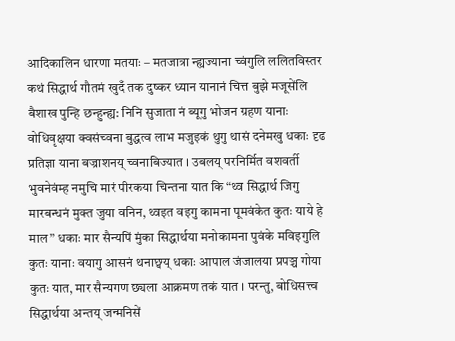आदिकालिन धारणा मतयाः – मतजात्रा न्ह्यज्याना च्वंगुलि ललितविस्तर कथं सिद्धार्थ गौतमं खुदँ तक दुष्कर ध्यान यानानं चित्त बुझे मजूसेंलि बैशाख पुन्हि छन्हुन्ह्य: निनि सुजाता नं ब्यूगु भोजन ग्रहण यानाः वोधिवृक्षया क्वसंच्वना बुद्धत्व लाभ मजुइकं थुगु थासं दनेमखु धकाः दृढ प्रतिज्ञा याना बज्राशनय् च्वनाबिज्यात । उबलय् परनिर्मित वशवर्ती भुवनेवंम्ह नमुचि मारं पीरकया चिन्तना यात कि “थ्व सिद्धार्थ जिगु मारबन्धनं मुक्त जुया वनिन, थ्वइत वइगु कामना पूमवंकेत कुतः याये हे माल” धकाः मार सैन्यपिं मुंका सिद्धार्थया मनोकामना पुवंके मविइगुलि कुतः यानाः वयागु आसनं थनाछ्वय् धकाः आपाल जंजालया प्रपञ्च गोया कुतः यात, मार सैन्यगण छ्यला आक्रमण तकं यात । परन्तु, बोधिसत्त्व सिद्धार्थया अन्तय् जन्मनिसें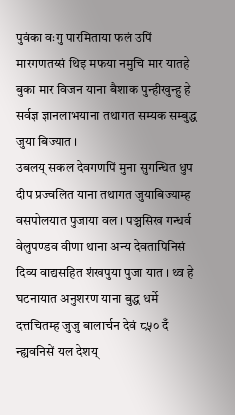पुवंका वःगु पारमिताया फलं उपिं मारगणतय्सं थिइ मफया नमुचि मार यातहे बुका मार विजन याना बैशाक पुन्हीखुन्हु हे सर्वज्ञ ज्ञानलाभयाना तथागत सम्यक सम्बुद्ध जुया बिज्यात ।
उबलय् सकल देवगणपिं मुना सुगन्धित धुप दीप प्रज्वलित याना तथागत जुयाबिज्याम्ह वसपोलयात पुजाया वल । पञ्चसिख गन्धर्व वेलुपण्डव वीणा थाना अन्य देवतापिनिसं दिव्य वाद्यसहित शंखपुया पुजा यात । थ्व हे घटनायात अनुशरण याना बुद्ध धर्मे दत्तचितम्ह जुजु बालार्चन देवं ८५० दँ न्ह्यवनिसें यल देशय्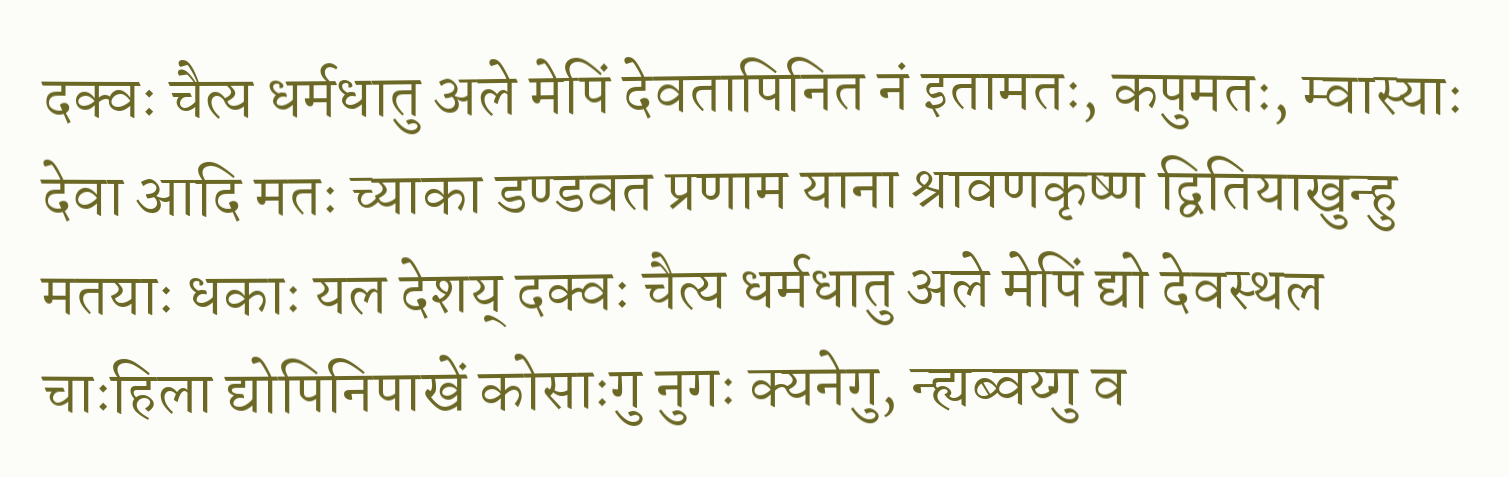दक्वः चैत्य धर्मधातु अले मेपिं देवतापिनित नं इतामतः, कपुमतः, म्वास्याः देवा आदि मतः च्याका डण्डवत प्रणाम याना श्रावणकृष्ण द्वितियाखुन्हु मतयाः धकाः यल देशय् दक्वः चैत्य धर्मधातु अले मेपिं द्यो देवस्थल चाःहिला द्योपिनिपाखें कोसाःगु नुगः क्यनेगु, न्ह्यब्वय्गु व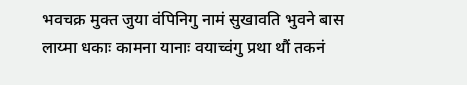भवचक्र मुक्त जुया वंपिनिगु नामं सुखावति भुवने बास लाय्मा धकाः कामना यानाः वयाच्वंगु प्रथा थौं तकनं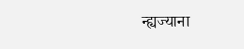न्ह्यज्याना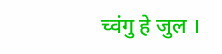च्वंगु हे जुल ।